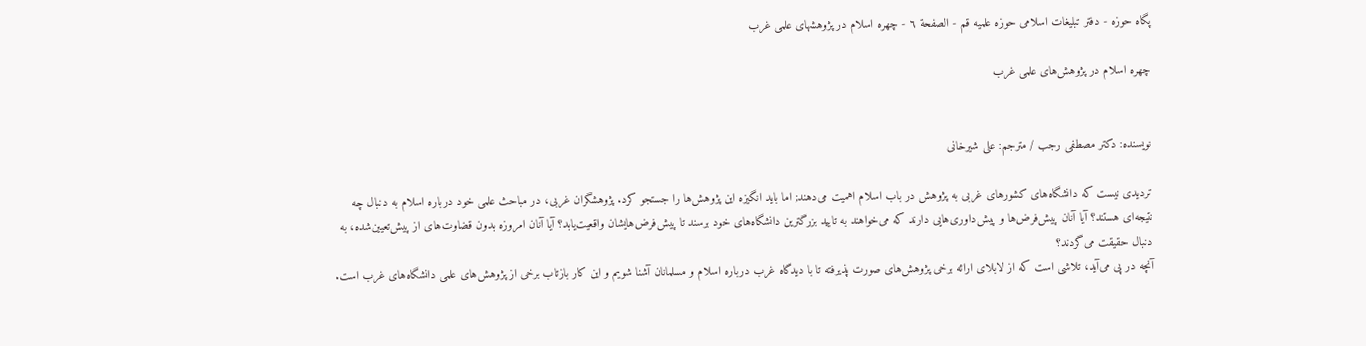پگاه حوزه - دفتر تبلیغات اسلامی حوزه علمیه قم - الصفحة ٦ - چهره اسلام در پژوهشهاى علمى غرب

چهره اسلام در پژوهش‌هاى علمى غرب


نويسنده: دكتر مصطفى رجب / مترجم: على شيرخانى

ترديدى نيست كه دانشگاه‌هاى كشورهاى غربى به پژوهش در باب اسلام اهميت مى‌دهند; اما بايد انگيزه اين پژوهش‌ها را جستجو كرد. پژوهشگران غربى، در مباحث علمى خود درباره اسلام به دنبال چه نتيجه‌اى هستند؟ آيا آنان پيش‌فرض‌ها و پيش‌داورى‌هايى دارند كه مى‌خواهند به تاييد بزرگترين دانشگاه‌هاى خود برسند تا پيش‌فرض‌هايشان واقعيت‌يابد؟ آيا آنان امروزه بدون قضاوت‌هاى از پيش‌تعيين‌شده، به دنبال حقيقت مى‌گردند؟
آنچه در پى مى‌آيد، تلاشى است كه از لابلاى ارائه برخى پژوهش‌هاى صورت پذيرفته تا با ديدگاه غرب درباره اسلام و مسلمانان آشنا شويم و اين كار بازتاب برخى از پژوهش‌هاى علمى دانشگاه‌هاى غرب است.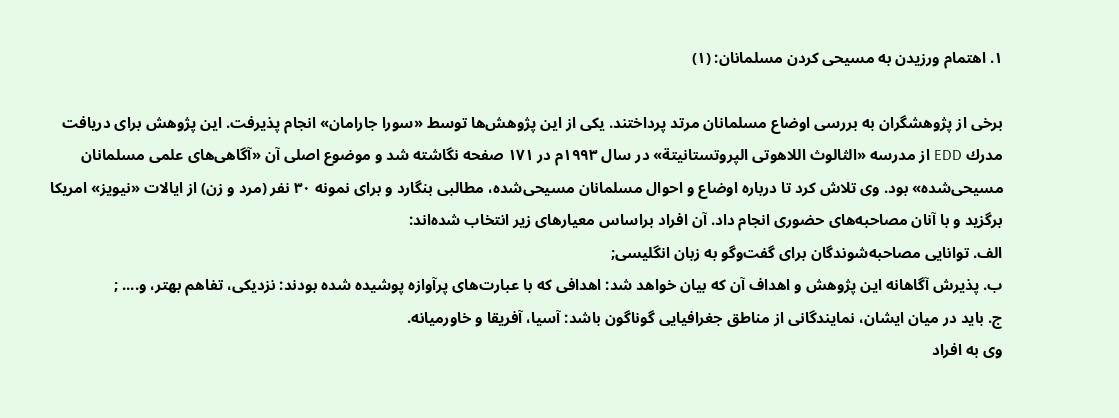١. اهتمام ورزيدن به مسيحى كردن مسلمانان: (١)

برخى از پژوهشگران به بررسى اوضاع مسلمانان مرتد پرداختند. يكى از اين پژوهش‌ها توسط «سورا جارامان‌» انجام پذيرفت. اين پژوهش براى دريافت مدرك EDD از مدرسه «الثالوث اللاهوتى الپروتستانيتة‌» در سال ١٩٩٣م در ١٧١ صفحه نگاشته شد و موضوع اصلى آن «آگاهى‌هاى علمى مسلمانان مسيحى‌شده‌» بود. وى تلاش كرد تا درباره اوضاع و احوال مسلمانان مسيحى‌شده، مطالبى بنگارد و براى نمونه ٣٠ نفر (مرد و زن) از ايالات «نيويز» امريكا برگزيد و با آنان مصاحبه‌هاى حضورى انجام داد. آن افراد براساس معيارهاى زير انتخاب شده‌اند:
الف. توانايى مصاحبه‌شوندگان براى گفت‌وگو به زبان انگليسى;
ب. پذيرش آگاهانه اين پژوهش و اهداف آن كه بيان خواهد شد: اهدافى كه با عبارت‌هاى پرآوازه پوشيده شده بودند: نزديكى، تفاهم بهتر، و.... ;
ج. بايد در ميان ايشان، نمايندگانى از مناطق جغرافيايى گوناگون باشد: آسيا، آفريقا و خاورميانه.
وى به افراد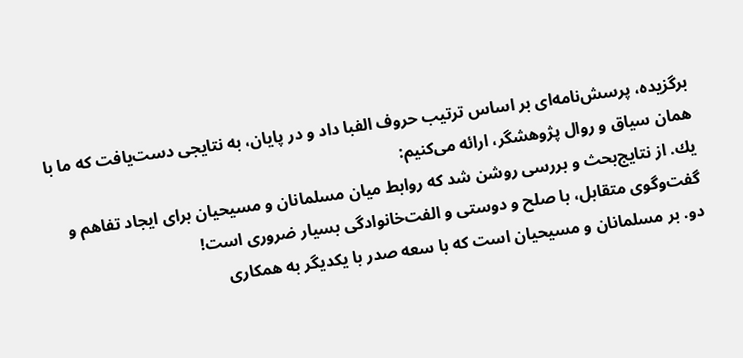برگزيده، پرسش‌نامه‌اى بر اساس ترتيب حروف الفبا داد و در پايان، به نتايجى دست‌يافت كه ما با همان سياق و روال پژوهشگر، ارائه مى‌كنيم:
يك. از نتايج‌بحث و بررسى روشن شد كه روابط ميان مسلمانان و مسيحيان براى ايجاد تفاهم و گفت‌وگوى متقابل، با صلح و دوستى و الفت‌خانوادگى بسيار ضرورى است!
دو. بر مسلمانان و مسيحيان است كه با سعه صدر با يكديگر به همكارى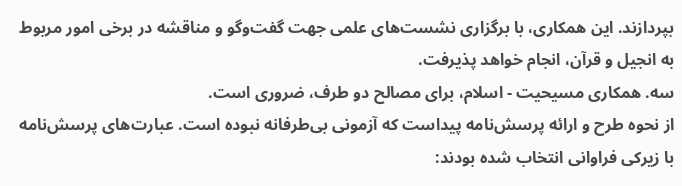بپردازند. اين همكارى، با برگزارى نشست‌هاى علمى جهت گفت‌وگو و مناقشه در برخى امور مربوط به انجيل و قرآن، انجام خواهد پذيرفت.
سه. همكارى مسيحيت - اسلام، براى مصالح دو طرف، ضرورى است.
از نحوه طرح و ارائه پرسش‌نامه پيداست كه آزمونى بى‌طرفانه نبوده است. عبارت‌هاى پرسش‌نامه با زيركى فراوانى انتخاب شده بودند: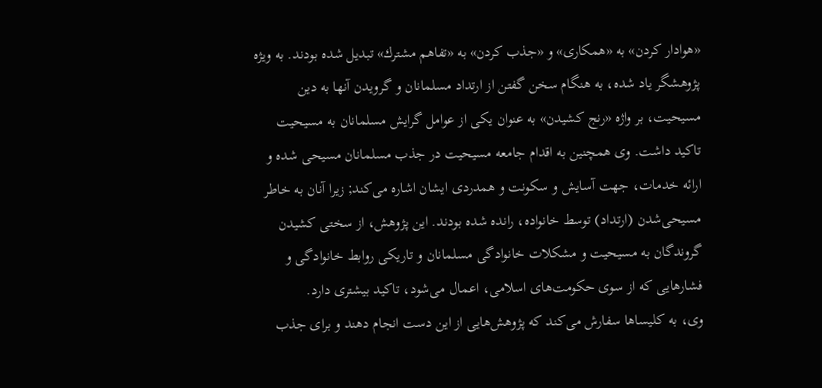«هوادار كردن‌» به «همكارى‌» و «جذب كردن‌» به «تفاهم مشترك‌» تبديل شده بودند. به ويژه پژوهشگر ياد شده، به هنگام سخن گفتن از ارتداد مسلمانان و گرويدن آنها به دين مسيحيت، بر واژه «رنج كشيدن‌» به عنوان يكى از عوامل گرايش مسلمانان به مسيحيت تاكيد داشت. وى همچنين به اقدام جامعه مسيحيت در جذب مسلمانان مسيحى شده و ارائه خدمات، جهت آسايش و سكونت و همدردى ايشان اشاره مى‌كند; زيرا آنان به خاطر مسيحى‌شدن (ارتداد) توسط خانواده، رانده شده بودند. اين پژوهش، از سختى كشيدن گروندگان به مسيحيت و مشكلات خانوادگى مسلمانان و تاريكى روابط خانوادگى و فشارهايى كه از سوى حكومت‌هاى اسلامى، اعمال مى‌شود، تاكيد بيشترى دارد.
وى، به كليساها سفارش مى‌كند كه پژوهش‌هايى از اين دست انجام دهند و براى جذب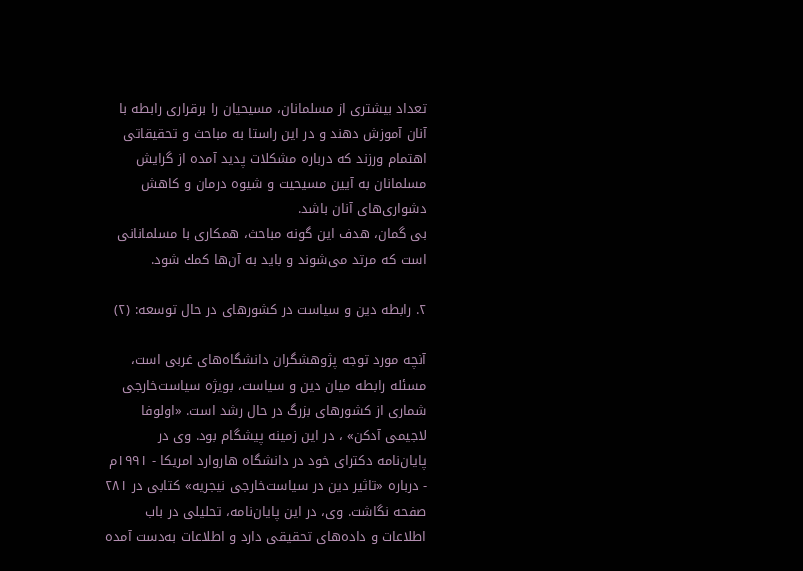تعداد بيشترى از مسلمانان، مسيحيان را برقرارى رابطه با آنان آموزش دهند و در اين راستا به مباحث و تحقيقاتى اهتمام ورزند كه درباره مشكلات پديد آمده از گرايش مسلمانان به آيين مسيحيت و شيوه درمان و كاهش دشوارى‌هاى آنان باشد.
بى گمان، هدف اين گونه مباحث، همكارى با مسلمانانى است كه مرتد مى‌شوند و بايد به آن‌ها كمك شود.

٢. رابطه دين و سياست در كشورهاى در حال توسعه: (٢)

آنچه مورد توجه پژوهشگران دانشگاه‌هاى غربى است، مسئله رابطه ميان دين و سياست، بويژه سياست‌خارجى شمارى از كشورهاى بزرگ در حال رشد است. «اولوفا لاجيمى آدكن‌» ، در اين زمينه پيشگام بود. وى در پايان‌نامه دكتراى خود در دانشگاه هاروارد امريكا - ١٩٩١م - درباره «تاثير دين در سياست‌خارجى نيجريه‌» كتابى در ٢٨١ صفحه نگاشت. وى، در اين پايان‌نامه، تحليلى در باب اطلاعات و داده‌هاى تحقيقى دارد و اطلاعات به‌دست آمده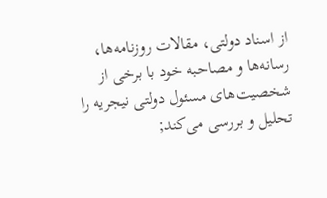از اسناد دولتى، مقالات روزنامه‌ها، رسانه‌ها و مصاحبه خود با برخى از شخصيت‌هاى مسئول دولتى نيجريه را تحليل و بررسى مى‌كند;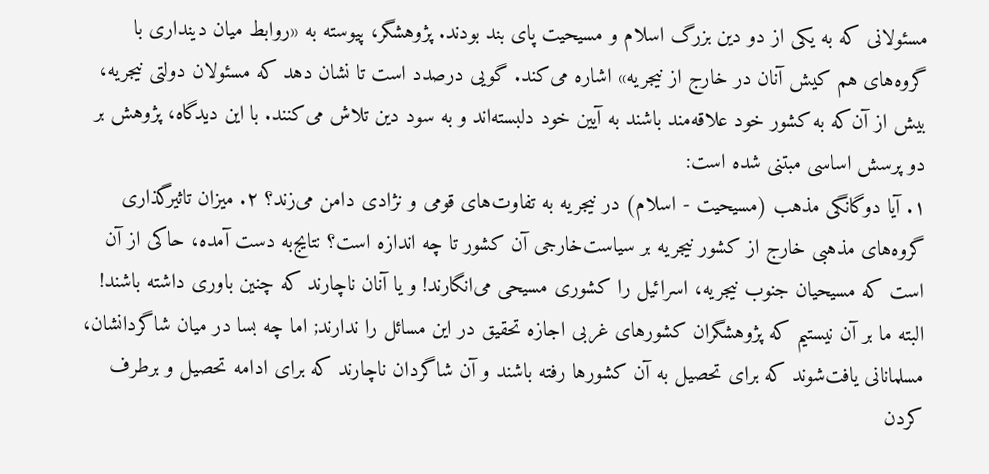مسئولانى كه به يكى از دو دين بزرگ اسلام و مسيحيت پاى بند بودند. پژوهشگر، پيوسته به «روابط ميان ديندارى با گروه‌هاى هم كيش آنان در خارج از نيجريه‌» اشاره مى‌كند. گويى درصدد است تا نشان دهد كه مسئولان دولتى نيجريه، بيش از آن‌كه به كشور خود علاقه‌مند باشند به آيين خود دلبسته‌اند و به سود دين تلاش مى‌كنند. با اين ديدگاه، پژوهش بر دو پرسش اساسى مبتنى شده است:
١. آيا دوگانگى مذهب (مسيحيت - اسلام) در نيجريه به تفاوت‌هاى قومى و نژادى دامن مى‌زند؟ ٢. ميزان تاثيرگذارى گروه‌هاى مذهبى خارج از كشور نيجريه بر سياست‌خارجى آن كشور تا چه اندازه است؟ نتايج‌به دست آمده، حاكى از آن است كه مسيحيان جنوب نيجريه، اسرائيل را كشورى مسيحى مى‌انگارند! و يا آنان ناچارند كه چنين باورى داشته باشند!
البته ما بر آن نيستيم كه پژوهشگران كشورهاى غربى اجازه تحقيق در اين مسائل را ندارند; اما چه بسا در ميان شاگردانشان، مسلمانانى يافت‌شوند كه براى تحصيل به آن كشورها رفته باشند و آن شاگردان ناچارند كه براى ادامه تحصيل و برطرف كردن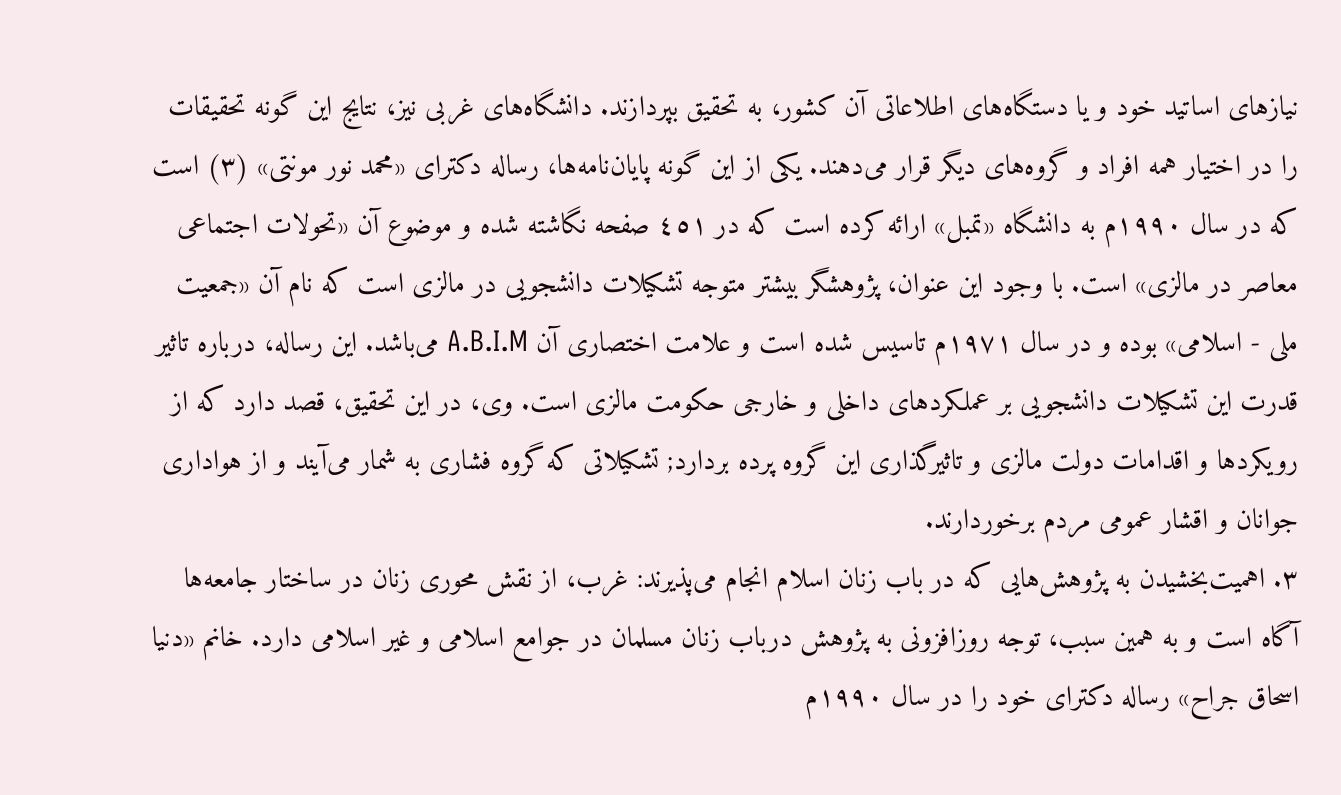نيازهاى اساتيد خود و يا دستگاه‌هاى اطلاعاتى آن كشور، به تحقيق بپردازند. دانشگاه‌هاى غربى نيز، نتايج اين گونه تحقيقات را در اختيار همه افراد و گروه‌هاى ديگر قرار مى‌دهند. يكى از اين گونه پايان‌نامه‌ها، رساله دكتراى «محمد نور مونتى‌» (٣) است كه در سال ١٩٩٠م به دانشگاه «تمبل‌» ارائه كرده است كه در ٤٥١ صفحه نگاشته شده و موضوع آن «تحولات اجتماعى معاصر در مالزى‌» است. با وجود اين عنوان، پژوهشگر بيشتر متوجه تشكيلات دانشجويى در مالزى است كه نام آن «جمعيت ملى - اسلامى‌» بوده و در سال ١٩٧١م تاسيس شده است و علامت اختصارى آن A.B.I.M مى‌باشد. اين رساله، درباره تاثير قدرت اين تشكيلات دانشجويى بر عملكردهاى داخلى و خارجى حكومت مالزى است. وى، در اين تحقيق، قصد دارد كه از رويكردها و اقدامات دولت مالزى و تاثيرگذارى اين گروه پرده بردارد; تشكيلاتى كه گروه فشارى به شمار مى‌آيند و از هوادارى جوانان و اقشار عمومى مردم برخوردارند.
٣. اهميت‌بخشيدن به پژوهش‌هايى كه در باب زنان اسلام انجام مى‌پذيرند: غرب، از نقش محورى زنان در ساختار جامعه‌ها آگاه است و به همين سبب، توجه روزافزونى به پژوهش درباب زنان مسلمان در جوامع اسلامى و غير اسلامى دارد. خانم «دنيا اسحاق جراح‌» رساله دكتراى خود را در سال ١٩٩٠م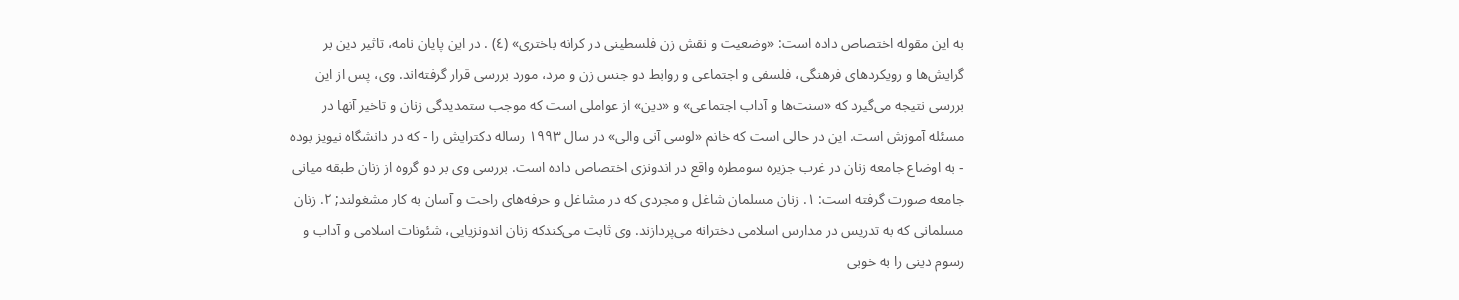به اين مقوله اختصاص داده است: «وضعيت و نقش زن فلسطينى در كرانه باخترى‌» (٤) . در اين پايان نامه، تاثير دين بر گرايش‌ها و رويكردهاى فرهنگى، فلسفى و اجتماعى و روابط دو جنس زن و مرد، مورد بررسى قرار گرفته‌اند. وى، پس از اين بررسى نتيجه مى‌گيرد كه «سنت‌ها و آداب اجتماعى‌» و «دين‌» از عواملى است كه موجب ستمديدگى زنان و تاخير آنها در مسئله آموزش است. اين در حالى است كه خانم «لوسى آنى والى‌» در سال ١٩٩٣ رساله دكترايش را - كه در دانشگاه نيويز بوده - به اوضاع جامعه زنان در غرب جزيره سومطره واقع در اندونزى اختصاص داده است. بررسى وى بر دو گروه از زنان طبقه ميانى جامعه صورت گرفته است: ١. زنان مسلمان شاغل و مجردى كه در مشاغل و حرفه‌هاى راحت و آسان به كار مشغولند; ٢. زنان مسلمانى كه به تدريس در مدارس اسلامى دخترانه مى‌پردازند. وى ثابت مى‌كندكه زنان اندونزيايى، شئونات اسلامى و آداب و رسوم دينى را به خوبى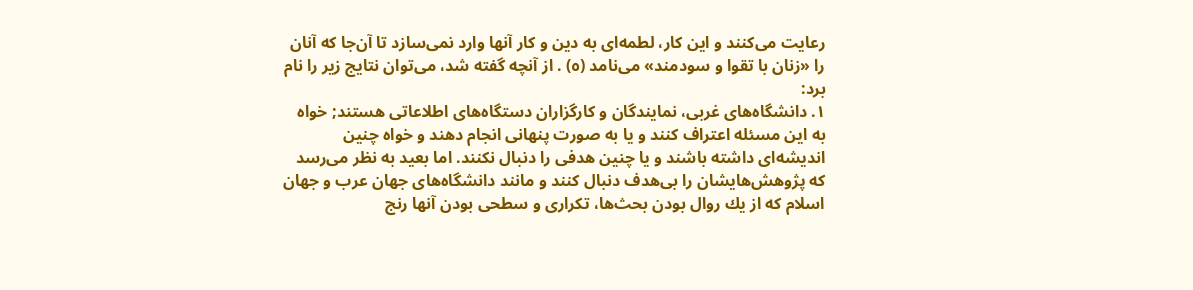رعايت مى‌كنند و اين كار، لطمه‌اى به دين و كار آنها وارد نمى‌سازد تا آن‌جا كه آنان را «زنان با تقوا و سودمند» مى‌نامد (٥) . از آنچه گفته شد، مى‌توان نتايج زير را نام برد:
١. دانشگاه‌هاى غربى، نمايندگان و كارگزاران دستگاه‌هاى اطلاعاتى هستند; خواه به اين مسئله اعتراف كنند و يا به صورت پنهانى انجام دهند و خواه چنين انديشه‌اى داشته باشند و يا چنين هدفى را دنبال نكنند. اما بعيد به نظر مى‌رسد كه پژوهش‌هايشان را بى‌هدف دنبال كنند و مانند دانشگاه‌هاى جهان عرب و جهان اسلام كه از يك روال بودن بحث‌ها، تكرارى و سطحى بودن آنها رنج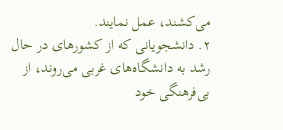مى‌كشند، عمل نمايند.
٢. دانشجويانى كه از كشورهاى در حال رشد به دانشگاه‌هاى غربى مى‌روند، از بى‌فرهنگى خود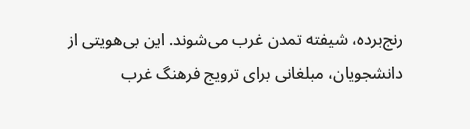رنج‌برده، شيفته تمدن غرب مى‌شوند. اين بى‌هويتى از دانشجويان، مبلغانى براى ترويج فرهنگ غرب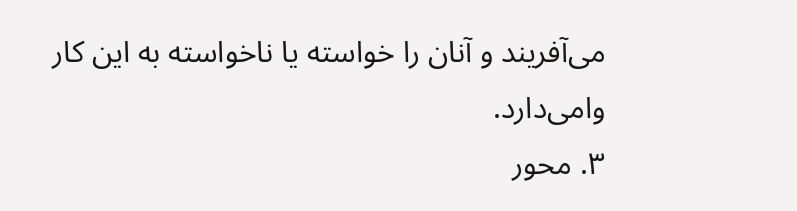مى‌آفريند و آنان را خواسته يا ناخواسته به اين كار وامى‌دارد.
٣. محور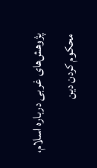پژوهش‌هاى غربى درباره اسلام، محكوم كردن دين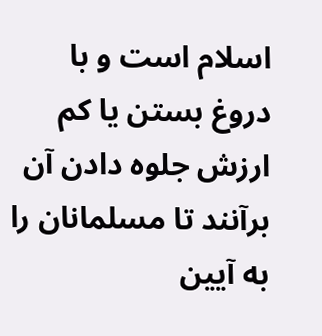اسلام است و با دروغ بستن يا كم ارزش جلوه دادن آن برآنند تا مسلمانان را به آيين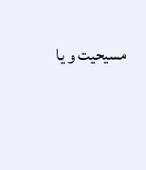مسيحيت و يا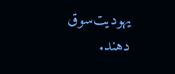يهوديت‌سوق دهند.